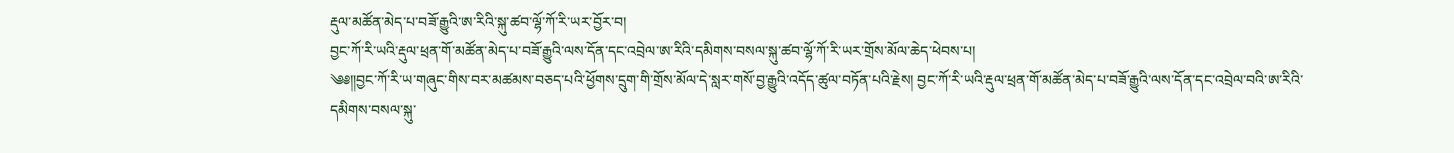རྡུལ་མཚོན་མེད་པ་བཟོ་རྒྱུའི་ཨ་རིའི་སྐུ་ཚབ་ལྷོ་ཀོ་རི་ཡར་བྱོར་བ།
བྱང་ཀོ་རི་ཡའི་རྡུལ་ཕྲན་གོ་མཚོན་མེད་པ་བཟོ་རྒྱུའི་ལས་དོན་དང་འབྲེལ་ཨ་རིའི་དམིགས་བསལ་སྐུ་ཚབ་ལྷོ་ཀོ་རི་ཡར་གྲོས་མོལ་ཆེད་ཕེབས་པ།
༄༅༎བྱང་ཀོ་རི་ཡ་གཞུང་གིས་བར་མཚམས་བཅད་པའི་ཕྱོགས་དྲུག་གི་གྲོས་མོལ་དེ་སླར་གསོ་བྱ་རྒྱུའི་འདོད་ཚུལ་བཏོན་པའི་རྗེས། བྱང་ཀོ་རི་ཡའི་རྡུལ་ཕྲན་གོ་མཚོན་མེད་པ་བཟོ་རྒྱུའི་ལས་དོན་དང་འབྲེལ་བའི་ཨ་རིའི་དམིགས་བསལ་སྐུ་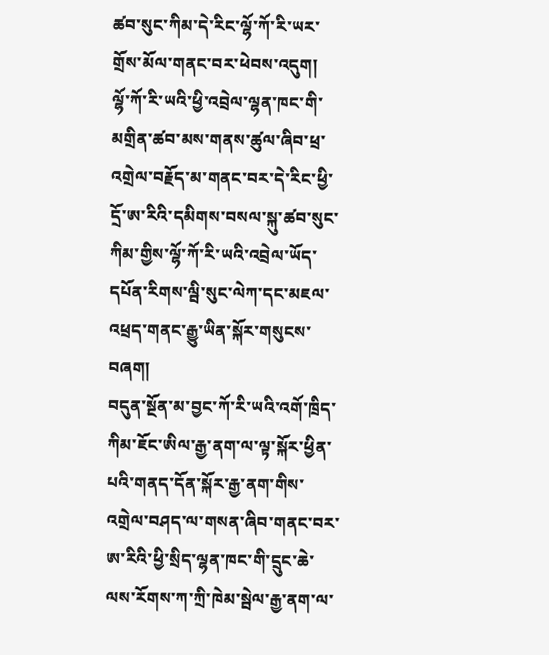ཚབ་སུང་ཀིམ་དེ་རིང་ལྷོ་ཀོ་རི་ཡར་གྲོས་མོལ་གནང་བར་ཕེབས་འདུག།
ལྷོ་ཀོ་རི་ཡའི་ཕྱི་འབྲེལ་ལྷན་ཁང་གི་མགྲིན་ཚབ་མས་གནས་ཚུལ་ཞིབ་ཕྲ་འགྲེལ་བརྗོད་མ་གནང་བར་དེ་རིང་ཕྱི་དྲོ་ཨ་རིའི་དམིགས་བསལ་སྐུ་ཚབ་སུང་ཀིམ་གྱིས་ལྷོ་ཀོ་རི་ཡའི་འབྲེལ་ཡོད་དཔོན་རིགས་ལྦི་སུང་ལེཀ་དང་མཇལ་འཕྲད་གནང་རྒྱུ་ཡིན་སྐོར་གསུངས་བཞག།
བདུན་སྔོན་མ་བྱང་ཀོ་རི་ཡའི་འགོ་ཁྲིད་ཀིམ་ཇོང་ཨིལ་རྒྱ་ནག་ལ་ལྟ་སྐོར་ཕྱིན་པའི་གནད་དོན་སྐོར་རྒྱ་ནག་གིས་འགྲེལ་བཤད་ལ་གསན་ཞིབ་གནང་བར་ཨ་རིའི་ཕྱི་སྲིད་ལྷན་ཁང་གི་དྲུང་ཆེ་ལས་རོགས་ཀ་ཀྲི་ཁེམ་སྦེལ་རྒྱ་ནག་ལ་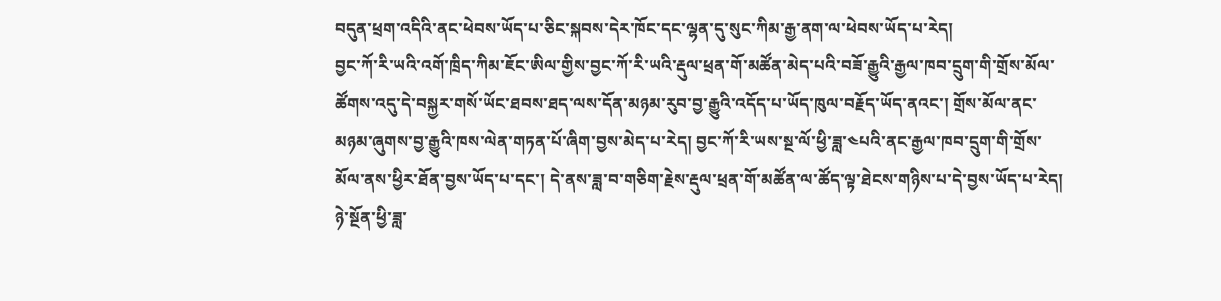བདུན་ཕྲག་འདིའི་ནང་ཕེབས་ཡོད་པ་ཅིང་སྐབས་དེར་ཁོང་དང་ལྷན་དུ་སུང་ཀིམ་རྒྱ་ནག་ལ་ཕེབས་ཡོད་པ་རེད།
བྱང་ཀོ་རི་ཡའི་འགོ་ཁྲིད་ཀིམ་ཇོང་ཨིལ་གྱིས་བྱང་ཀོ་རི་ཡའི་རྡུལ་ཕྲན་གོ་མཚོན་མེད་པའི་བཟོ་རྒྱུའི་རྒྱལ་ཁབ་དྲུག་གི་གྲོས་མོལ་ཚོགས་འདུ་དེ་བསྐྱར་གསོ་ཡོང་ཐབས་ཐད་ལས་དོན་མཉམ་རུབ་བྱ་རྒྱུའི་འདོད་པ་ཡོད་ཁུལ་བརྗོད་ཡོད་ནའང་། གྲོས་མོལ་ནང་མཉམ་ཞུགས་བྱ་རྒྱུའི་ཁས་ལེན་གཏན་པོ་ཞིག་བྱས་མེད་པ་རེད། བྱང་ཀོ་རི་ཡས་སྔ་ལོ་ཕྱི་ཟླ་༤པའི་ནང་རྒྱལ་ཁབ་དྲུག་གི་གྲོས་མོལ་ནས་ཕྱིར་ཐོན་བྱས་ཡོད་པ་དང་། དེ་ནས་ཟླ་བ་གཅིག་རྗེས་རྡུལ་ཕྲན་གོ་མཚོན་ལ་ཚོད་ལྟ་ཐེངས་གཉིས་པ་དེ་བྱས་ཡོད་པ་རེད།
ཉེ་སྔོན་ཕྱི་ཟླ་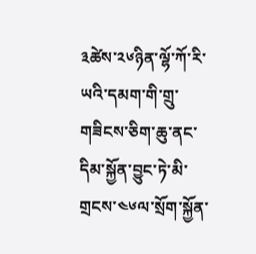༣ཚེས་༢༦ཉིན་ལྷོ་ཀོ་རི་ཡའི་དམག་གི་གྲུ་གཟིངས་ཅིག་ཆུ་ནང་དིམ་སྐྱོན་བྱུང་ཏེ་མི་གྲངས་༤༦ལ་སྲོག་སྐྱོན་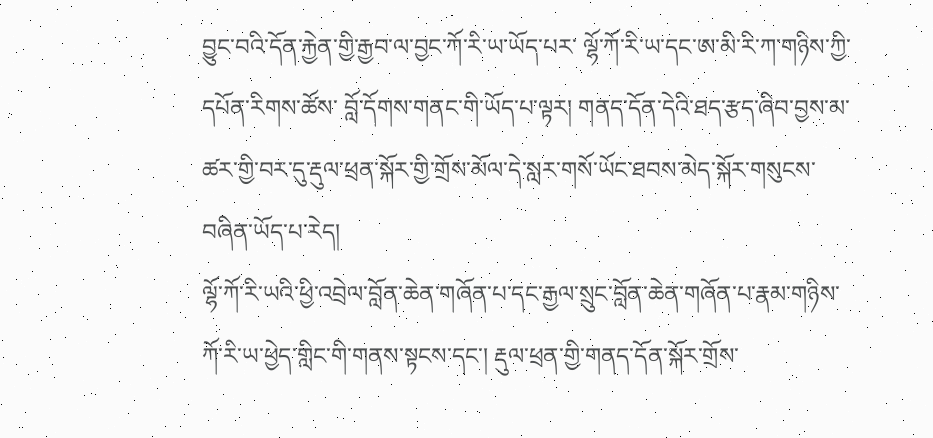བྱུང་བའི་དོན་རྐྱེན་གྱི་རྒྱབ་ལ་བྱང་ཀོ་རི་ཡ་ཡོད་པར་ ལྷོ་ཀོ་རི་ཡ་དང་ཨ་མི་རི་ཀ་གཉིས་ཀྱི་དཔོན་རིགས་ཚོས་ བློ་དོགས་གནང་གི་ཡོད་པ་ལྟར། གནད་དོན་དེའི་ཐད་རྩད་ཞིབ་བྱས་མ་ཚར་གྱི་བར་དུ་རྡུལ་ཕྲན་སྐོར་གྱི་གྲོས་མོལ་དེ་སླར་གསོ་ཡོང་ཐབས་མེད་སྐོར་གསུངས་བཞིན་ཡོད་པ་རེད།
ལྷོ་ཀོ་རི་ཡའི་ཕྱི་འབྲེལ་བློན་ཆེན་གཞོན་པ་དང་རྒྱལ་སྲུང་བློན་ཆེན་གཞོན་པ་རྣམ་གཉིས་ ཀོ་རི་ཡ་ཕྱེད་གླིང་གི་གནས་སྟངས་དང་། རྡུལ་ཕྲན་གྱི་གནད་དོན་སྐོར་གྲོས་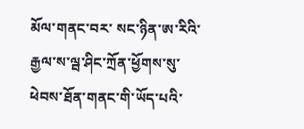མོལ་གནང་བར་ སང་ཉིན་ཨ་རིའི་རྒྱལ་ས་ལྦ་ཤིང་ཀྲོན་ཕྱོགས་སུ་ཕེབས་ཐོན་གནང་གི་ཡོད་པའི་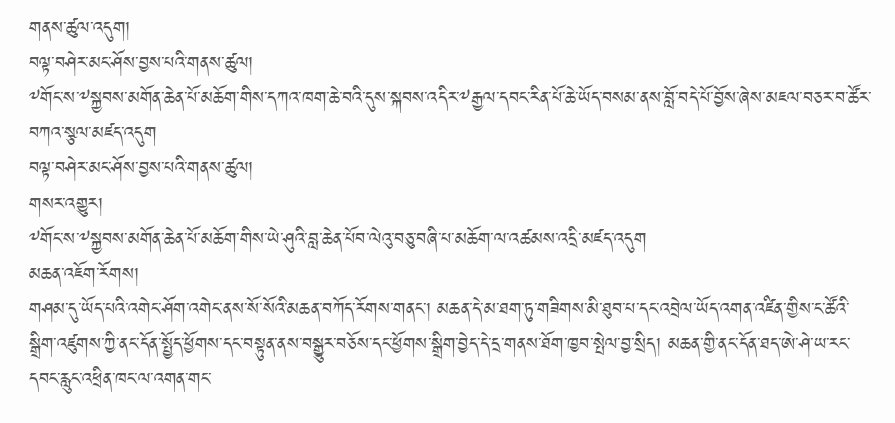གནས་ཚུལ་འདུག།
བལྟ་བཤེར་མང་ཤོས་བྱས་པའི་གནས་ཚུལ།
༸གོང་ས་༸སྐྱབས་མགོན་ཆེན་པོ་མཆོག་གིས་དཀའ་ཁག་ཆེ་བའི་དུས་སྐབས་འདིར་༸རྒྱལ་དབང་རིན་པོ་ཆེ་ཡོད་བསམ་ནས་བློ་བདེ་པོ་བྱོས་ཞེས་མཇལ་བཅར་བ་ཚོར་བཀའ་སྩལ་མཛད་འདུག
བལྟ་བཤེར་མང་ཤོས་བྱས་པའི་གནས་ཚུལ།
གསར་འགྱུར།
༸གོང་ས་༸སྐྱབས་མགོན་ཆེན་པོ་མཆོག་གིས་ཡེ་ཤུའི་བླ་ཆེན་པོབ་ལེའུ་བཅུ་བཞི་པ་མཆོག་ལ་འཚམས་འདྲི་མཛད་འདུག
མཆན་འཇོག་རོགས།
གཤམ་དུ་ཡོད་པའི་འགེང་ཤོག་འགེང་ནས་སོ་སོའི་མཆན་བཀོད་རོགས་གནང་། མཆན་དེ་མ་ཐག་ཏུ་གཟིགས་མི་ཐུབ་པ་དང་འབྲེལ་ཡོད་འགན་འཛིན་གྱིས་ང་ཚོའི་སྒྲིག་འཛུགས་ཀྱི་ནང་དོན་སྤྱོད་ཕྱོགས་དང་བསྟུན་ནས་བསྒྱུར་བཅོས་དང་ཕྱོགས་སྒྲིག་བྱེད་དེ་དྲ་གནས་ཐོག་ཁྱབ་སྤེལ་བྱ་སྲིད། མཆན་གྱི་ནང་དོན་ཐད་ཨེ་ཤེ་ཡ་རང་དབང་རླུང་འཕྲིན་ཁང་ལ་འགན་གང་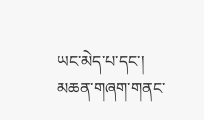ཡང་མེད་པ་དང་། མཆན་གཞག་གནང་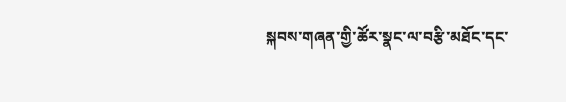སྐབས་གཞན་གྱི་ཚོར་སྣང་ལ་བརྩི་མཐོང་དང་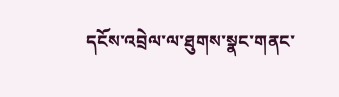དངོས་འབྲེལ་ལ་ཐུགས་སྣང་གནང་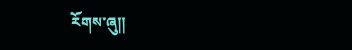རོགས་ཞུ༎